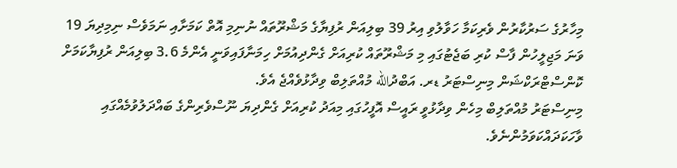މިހާރުގެ ސަރުކާރުން ވެރިކަމާ ހަވާލުވި އިރު 39 ބިލިއަން ރުފިޔާގެ މަޝްރޫތައް ނުނިމި އޮތް ކަމަށާއި ނަމަވެސް ނިމިދިޔަ 19 ވަނަ މަޖިލީހުން ފާސް ކުރި ބަޖެޓުގައި މި މަޝްރޫތައް ކުރިއަށް ގެންދިއުމަށް ހިމަނާފައިވަނީ އެންމެ 3.6 ބިލިއަން ރުފިޔާކަމަށް ކޮންސްޓްރަކްޝަން މިނިސްޓަރު ޑރ. އަބްދުالله މުއްތަލިބް ވިދާޅުވެއްޖެ އެވެ.
މިނިސްޓަރު މުއްތަލިބް މިހެން ވިދާޅުވީ ރައީސް އޮފީހުގައި މިއަދު ކުރިއަށް ގެންދިޔަ ނޫސްވެރިންގެ ބައްދަލުވުމެއްގައި ވާހަކަދައްކަވަމުންނެވެ.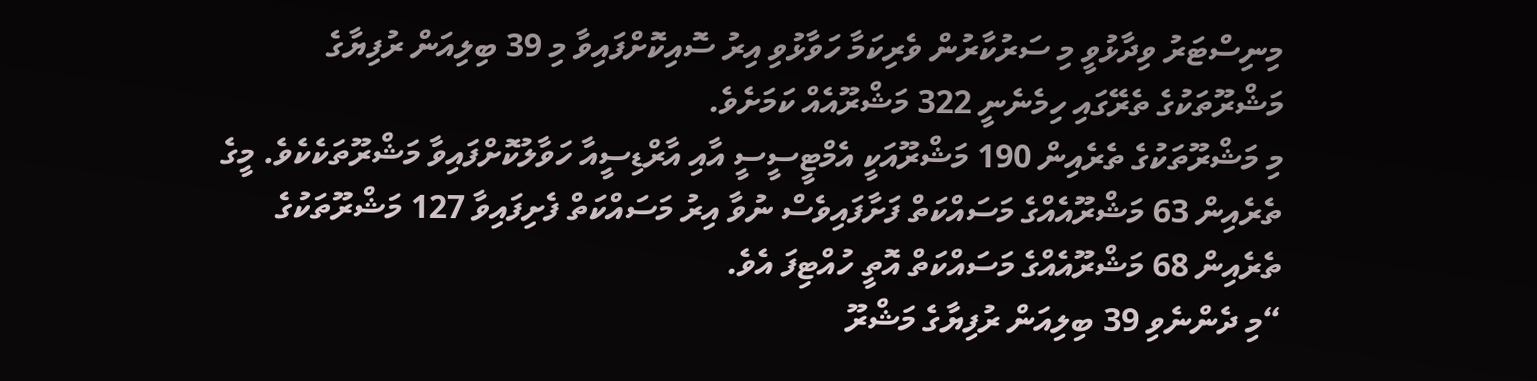މިނިސްޓަރު ވިދާޅުވީ މި ސަރުކާރުން ވެރިކަމާ ހަވާޅުވި އިރު ސޮއިކޮށްފައިވާ މި 39 ބިލިއަން ރުފިޔާގެ މަޝްރޫތަކުގެ ތެރޭގައި ހިމެނެނީ 322 މަޝްރޫއެއް ކަމަށެވެ.
މި މަޝްރޫތަކުގެ ތެރެއިން 190 މަޝްރޫއަކީ އެމްޓީސީސީ އާއި އާރްޑިސީއާ ހަވާލުކޮށްފައިވާ މަޝްރޫތަކެކެވެ. މީގެ ތެރެއިން 63 މަޝްރޫއެއްގެ މަސައްކަތް ފަށާފައިވެސް ނުވާ އިރު މަސައްކަތް ފެށިފައިވާ 127 މަޝްރޫތަކުގެ ތެރެއިން 68 މަޝްރޫއެއްގެ މަސައްކަތް އޮތީ ހުއްޓިފަ އެވެ.
“މި ދެންނެވި 39 ބިލިއަން ރުފިޔާގެ މަޝްރޫ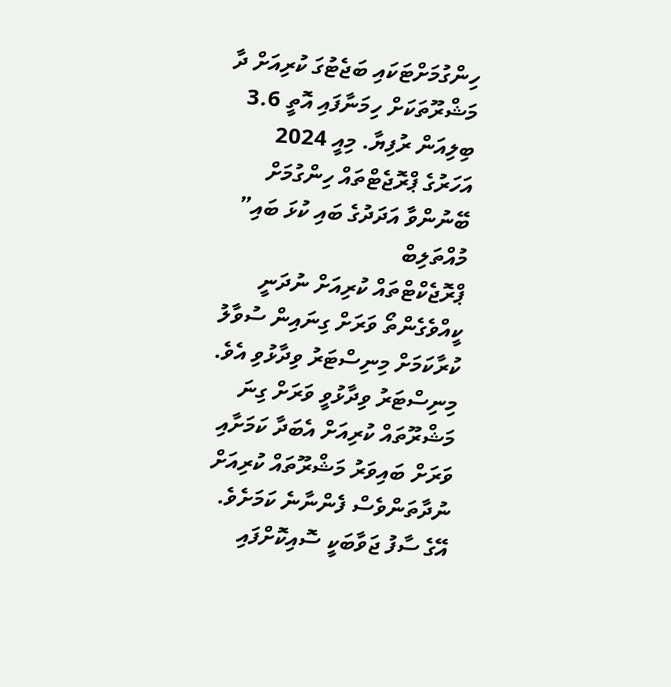ހިންގުމަށްޓަކައި ބަޖެޓުގަ ކުރިއަށް ދާ މަޝްރޫތަކަށް ހިމަނާފައި އޮތީ 3.6 ބިލިއަން ރުފިޔާ. މިއީ 2024 އަހަރުގެ ޕްރޮޖެޓްތައް ހިންގުމަށް ބޭނުންވާ އަދަދުގެ ބައި ކުޅަ ބައި” މުއްތަލިބް
ޕްރޮޖެކްޓްތައް ކުރިއަށް ނުދަނީ ކީއްވެގެންތޯ ވަރަށް ގިނައިން ސުވާލު ކުރާކަމަށް މިނިސްޓަރު ވިދާޅުވި އެވެ. މިނިސްޓަރު ވިދާޅުވީ ވަރަށް ގިނަ މަޝްރޫތައް ކުރިއަށް އެބަދާ ކަމަށާއި ވަރަށް ބައިވަރު މަޝްރޫތައް ކުރިއަށް ނުދާތަންވެސް ފެންނާނެ ކަމަށެވެ.
އޭގެ ސާފު ޖަވާބަކީ ސޮއިކޮށްފައި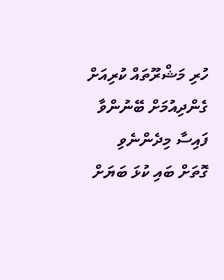ހުރި މަޝްރޫތައް ކުރިއަށް ގެންދިއުމަށް ބޭނުންވާ ފައިސާ މިދެންނެވި ގޮތަށް ބައި ކުޅަ ބަޔަށް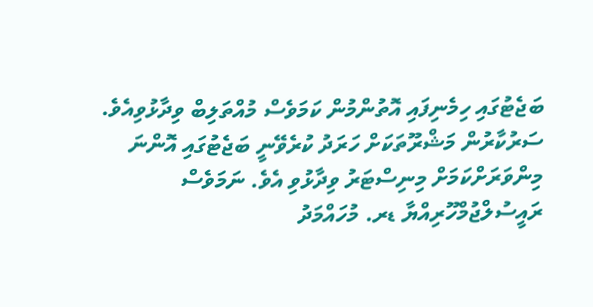ބަޖެޓުގައި ހިމެނިފައި އޮތުންމުން ކަމަވެސް މުއްތަލިބް ވިދާޅުވިއެވެ.
ސަރުކާރުން މަޝްރޫތަކަށް ހަރަދު ކުރެވޭނީ ބަޖެޓުގައި އޮންނަ މިންވަރަށްކަމަށް މިނިސްޓަރު ވިދާޅުވި އެވެ. ނަމަވެސް ރައީސުލްޖުމްހޫރިއްޔާ ޑރ. މުހައްމަދު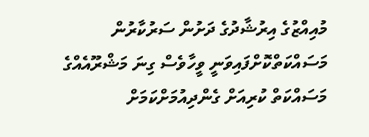މުއިއްޒުގެ އިރުޝާދުގެ ދަށުން ސަރުކާރުން މަސައްކަތްކޮށްފައިވަނީ ވީހާވެސް ގިނަ މަޝްރޫއެއްގެ މަސައްކަތް ކުރިއަށް ގެންދިއުމަށްކަމަށް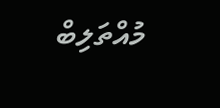މުއްތަލިބް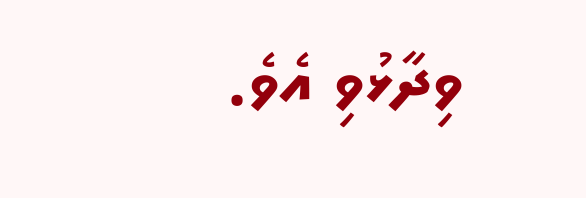ވިދާޅުވި އެވެ.